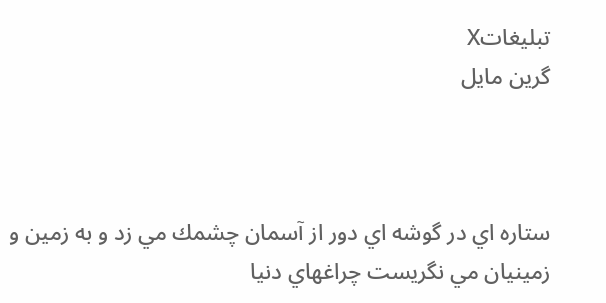تبليغاتX
گرین مایل



ستاره اي در گوشه اي دور از آسمان چشمك مي زد و به زمين و زمينيان مي نگريست چراغهاي دنيا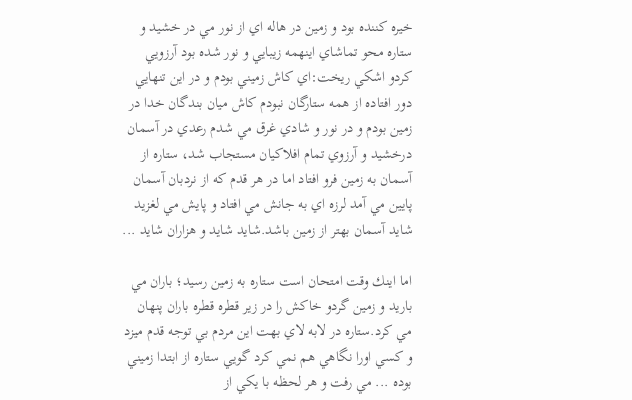خيره كننده بود و زمين در هاله اي از نور مي در خشيد و ستاره محو تماشاي اينهمه زيبايي و نور شده بود آرزويي كردو اشكي ريخت:اي كاش زميني بودم و در اين تنهايي دور افتاده از همه ستارگان نبودم كاش ميان بندگان خدا در زمين بودم و در نور و شادي غرق مي شدم رعدي در آسمان درخشيد و آرزوي تمام افلاكيان مستجاب شد، ستاره از آسمان به زمين فرو افتاد اما در هر قدم كه از نردبان آسمان پايين مي آمد لرزه اي به جانش مي افتاد و پايش مي لغزيد شايد آسمان بهتر از زمين باشد.شايد شايد و هزاران شايد ...

اما اينك وقت امتحان است ستاره به زمين رسيد؛ باران مي باريد و زمين گردو خاكش را در زير قطره قطره باران پنهان مي كرد.ستاره در لابه لاي بهت اين مردم بي توجه قدم ميزد و كسي اورا نگاهي هم نمي كرد گويي ستاره از ابتدا زميني بوده ... مي رفت و هر لحظه با يكي از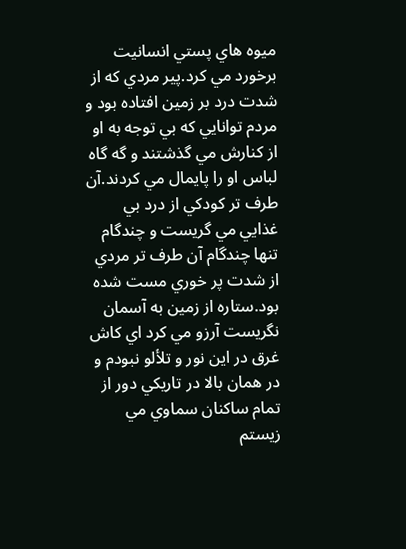ميوه هاي پستي انسانيت برخورد مي كرد.پير مردي كه از شدت درد بر زمين افتاده بود و مردم توانايي كه بي توجه به او از كنارش مي گذشتند و گه گاه لباس او را پايمال مي كردند.آن طرف تر كودكي از درد بي غذايي مي گريست و چندگام تنها چندگام آن طرف تر مردي از شدت پر خوري مست شده بود.ستاره از زمين به آسمان نگريست آرزو مي كرد اي كاش غرق در اين نور و تلألو نبودم و در همان بالا در تاريكي دور از تمام ساكنان سماوي مي زيستم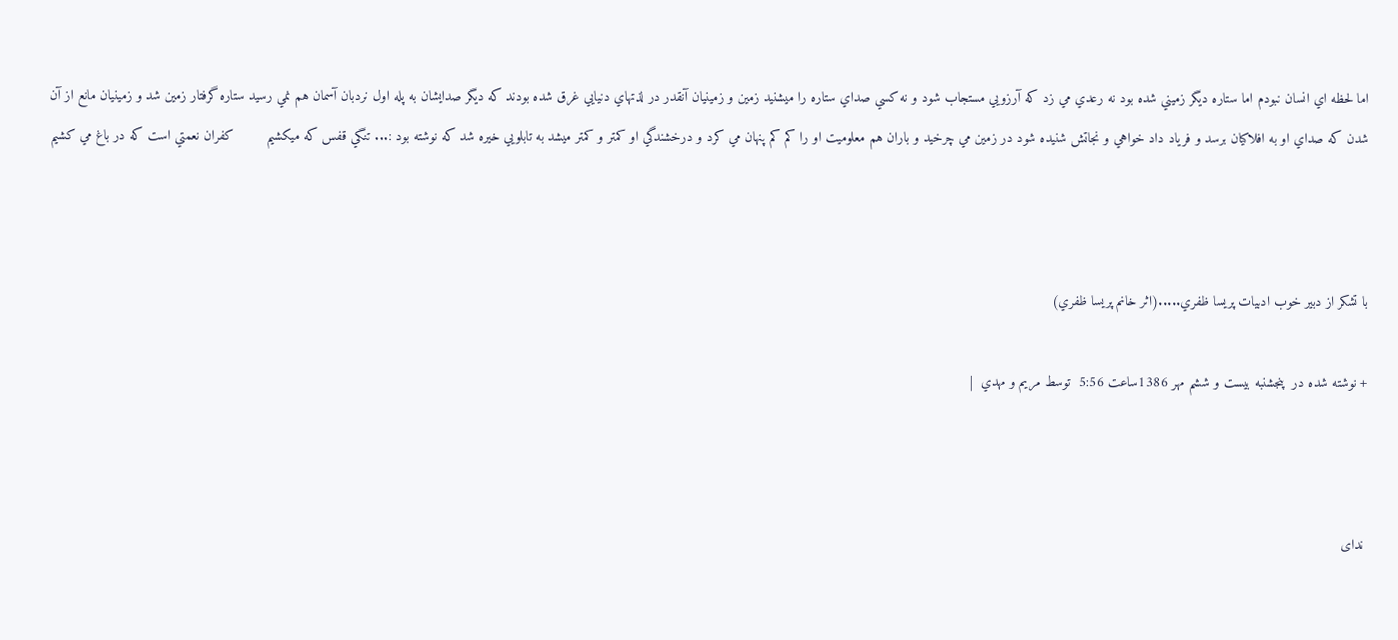اما لحظه اي انسان نبودم اما ستاره ديگر زميني شده بود نه رعدي مي زد كه آرزويي مستجاب شود و نه كسي صداي ستاره را ميشنيد زمين و زمينيان آنقدر در لذتهاي دنيايي غرق شده بودند كه ديگر صدايشان به پله اول نردبان آسمان هم نمي رسيد ستاره گرفتار زمين شد و زمينيان مانع از آن شدن كه صداي او به افلاكيان برسد و فرياد داد خواهي و نجاتش شنيده شود در زمين مي چرخيد و باران هم معلوميت او را كم كم پنهان مي كرد و درخشندگي او كمتر و كمتر ميشد به تابلويي خيره شد كه نوشته بود :... تنگي قفس كه ميكشيم        كفران نعمتي است كه در باغ مي كشيم



با تشكر از دبير خوب ادبيات پريسا ظفري.....(اثر خانم پريسا ظفري)

+ نوشته شده در  پنجشنبه بیست و ششم مهر 1386ساعت 5:56  توسط مريم و مهدي  |



 ندای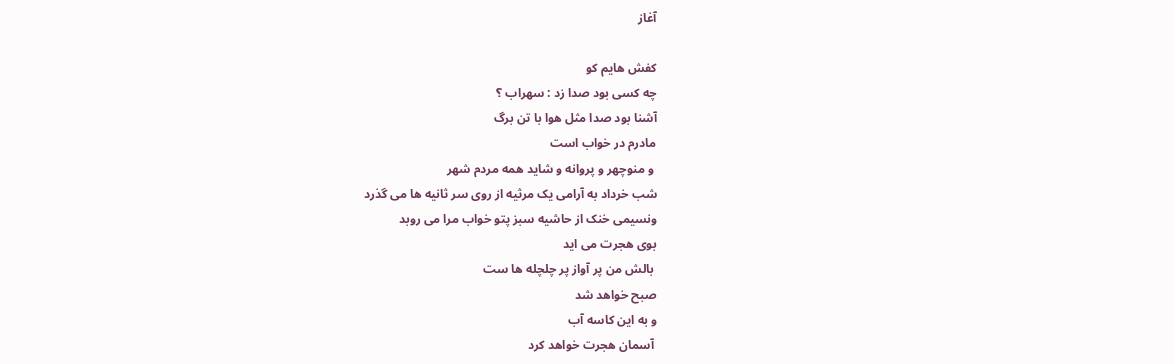آغاز

کفش هایم کو
چه کسی بود صدا زد : سهراب ؟
آشنا بود صدا مثل هوا با تن برگ
مادرم در خواب است
 و منوچهر و پروانه و شاید همه مردم شهر
شب خرداد به آرامی یک مرثیه از روی سر ثانیه ها می گذرد
ونسیمی خنک از حاشیه سبز پتو خواب مرا می روبد
بوی هجرت می اید
 بالش من پر آواز پر چلچله ها ست
صبح خواهد شد
و به این کاسه آب
 آسمان هجرت خواهد کرد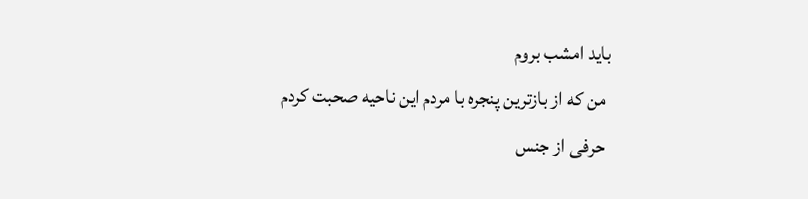باید امشب بروم
 من که از بازترین پنجره با مردم این ناحیه صحبت کردم
 حرفی از جنس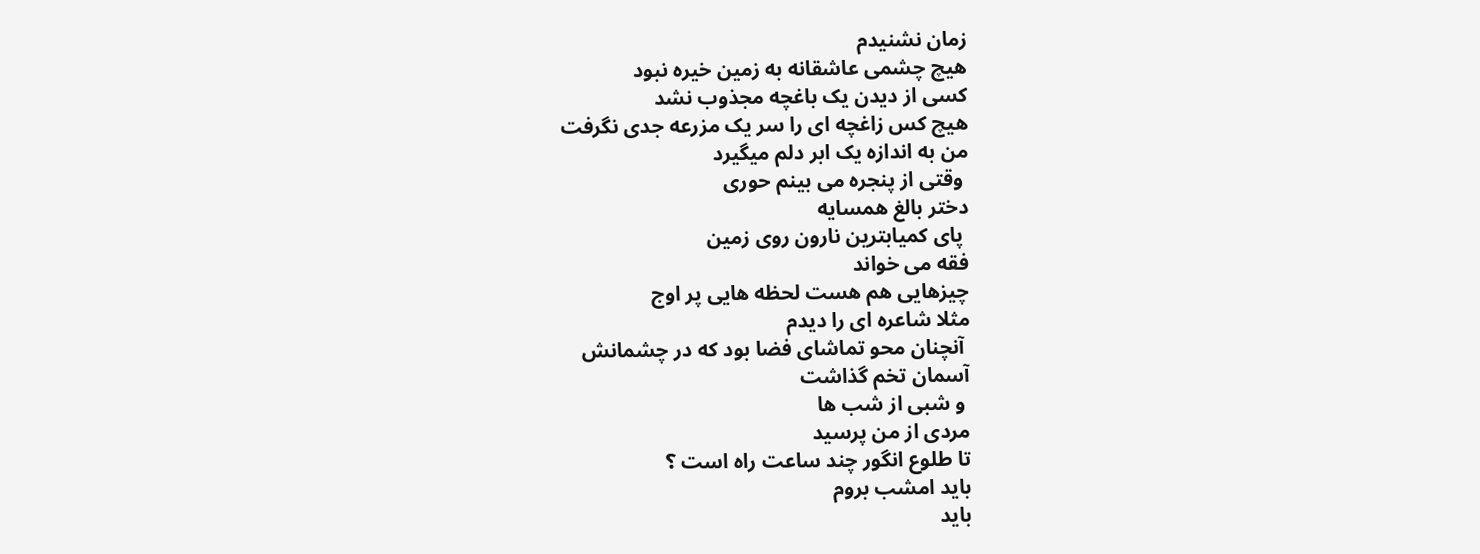زمان نشنیدم
هیچ چشمی عاشقانه به زمین خیره نبود
کسی از دیدن یک باغچه مجذوب نشد
هیچ کس زاغچه ای را سر یک مزرعه جدی نگرفت
من به اندازه یک ابر دلم میگیرد
 وقتی از پنجره می بینم حوری
دختر بالغ همسایه
 پای کمیابترین نارون روی زمین
فقه می خواند
چیزهایی هم هست لحظه هایی پر اوج
مثلا شاعره ای را دیدم
 آنچنان محو تماشای فضا بود که در چشمانش
آسمان تخم گذاشت
 و شبی از شب ها
مردی از من پرسید
تا طلوع انگور چند ساعت راه است ؟
باید امشب بروم
باید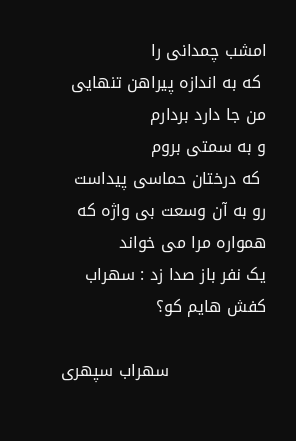امشب چمدانی را
 که به اندازه پیراهن تنهایی من جا دارد بردارم
و به سمتی بروم
 که درختان حماسی پیداست
رو به آن وسعت بی واژه که همواره مرا می خواند
یک نفر باز صدا زد : سهراب
کفش هایم کو؟

                  سهراب سپهری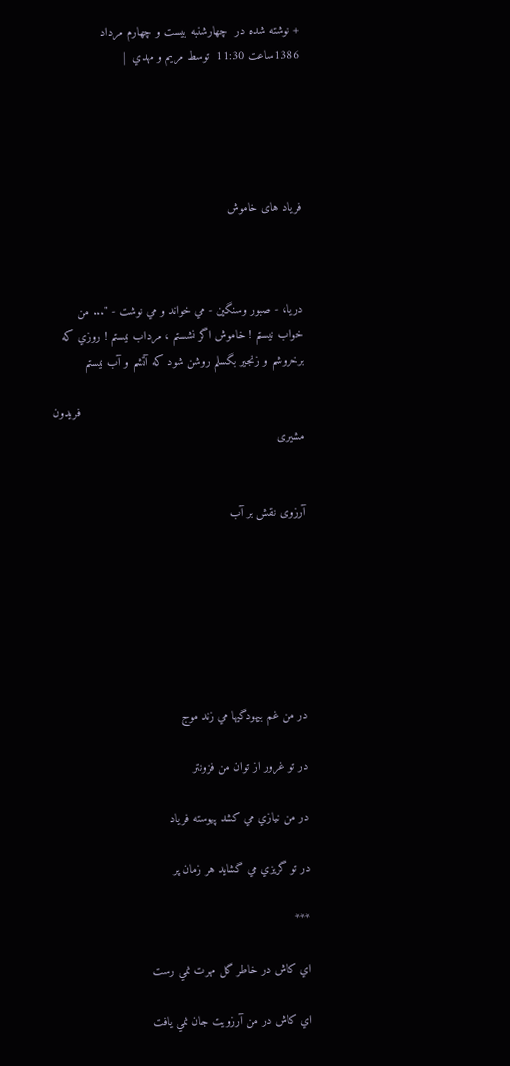+ نوشته شده در  چهارشنبه بیست و چهارم مرداد 1386ساعت 11:30  توسط مريم و مهدي  |





فریاد های خاموش



دريا، - صبور وسنگين - مي خواند و مي نوشت - "... من خواب نيستم ! خاموش اگر نشستم ، مرداب نيستم ! روزي كه برخروشم و زنجير بگسلم روشن شود كه آتشم و آب نيستم

                                                                فریدون مشیری


آرزوی نقش بر آب







در من غم بيهودگيها مي زند موج

در تو غرور از توان من فزونتر

در من نيازي مي كشد پيوسته فرياد

در تو گريزي مي گشايد هر زمان پر

***

اي كاش در خاطر گل مهرت نمي رست

اي كاش در من آرزويت جان نمي يافت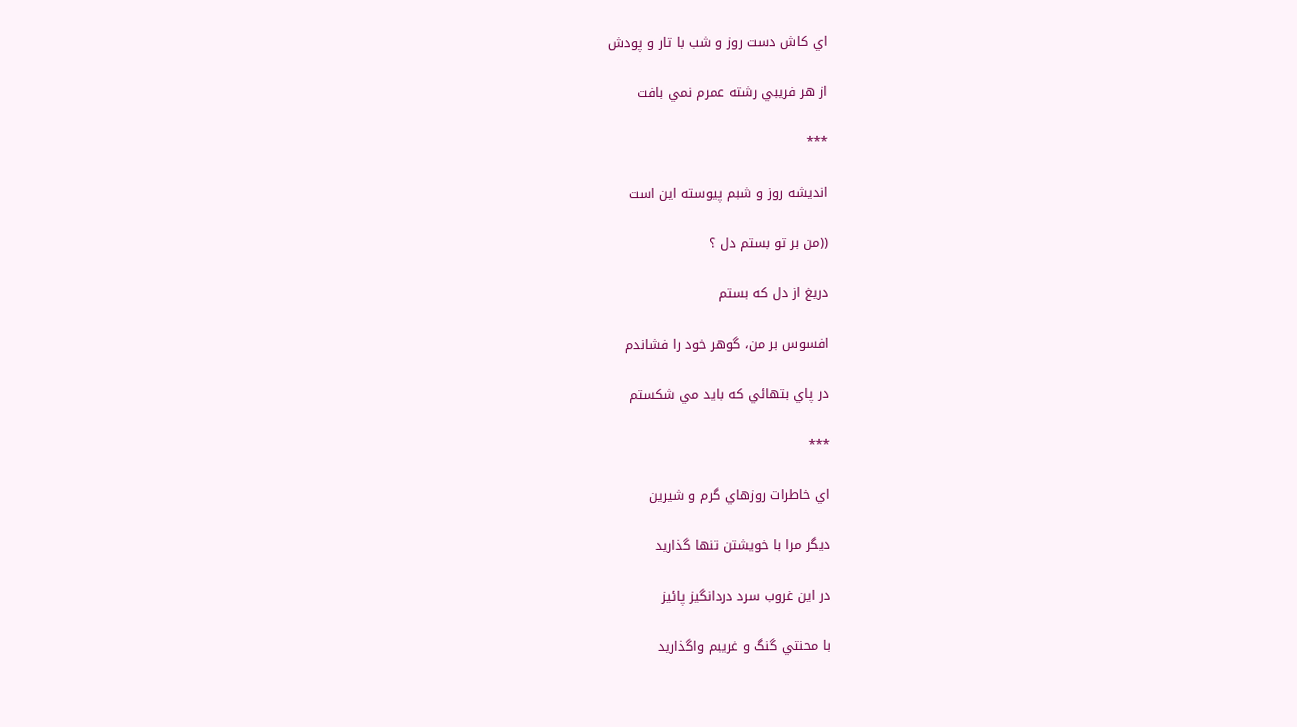اي كاش دست روز و شب با تار و پودش

از هر فريبي رشته عمرم نمي بافت

***

انديشه روز و شبم پيوسته اين است

((من بر تو بستم دل ؟

دريغ از دل كه بستم

افسوس بر من، گوهر خود را فشاندم

در پاي بتهائي كه بايد مي شكستم

***

اي خاطرات روزهاي گرم و شيرين

ديگر مرا با خويشتن تنها گذاريد

در اين غروب سرد دردانگيز پائيز

با محنتي گنگ و غريبم واگذاريد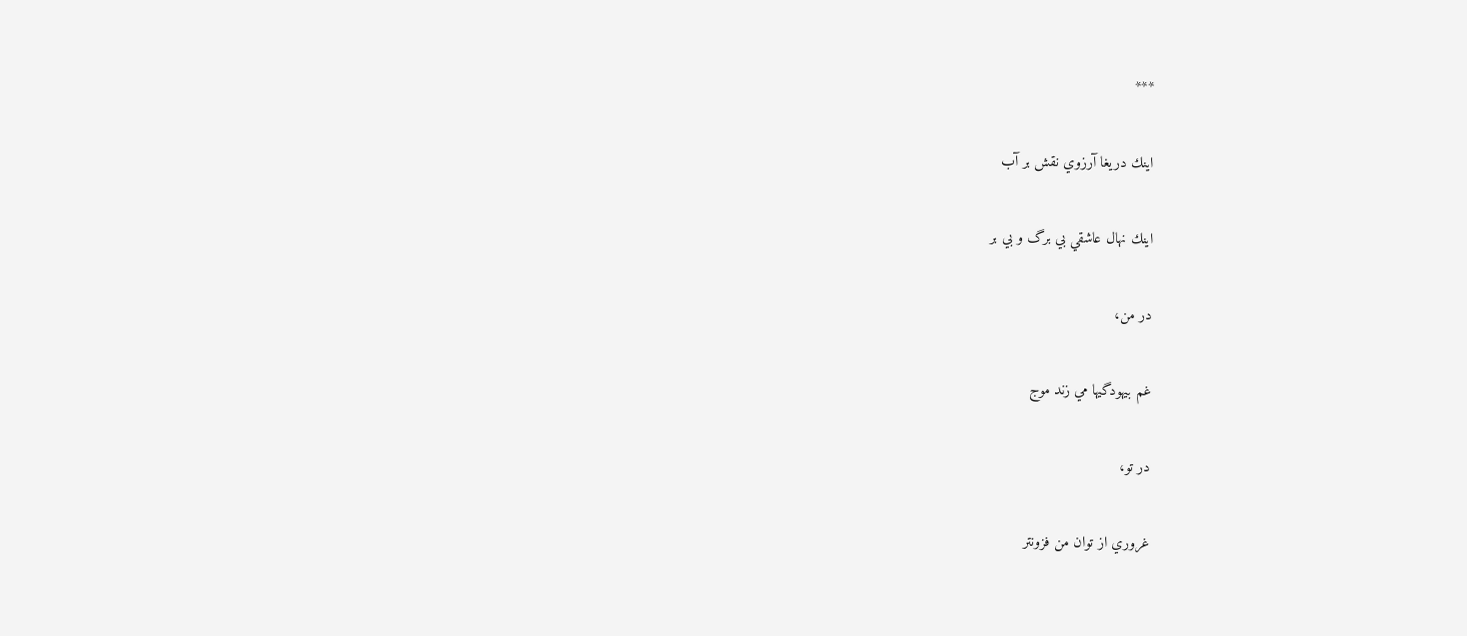***

اينك دريغا آرزوي نقش بر آب

اينك نهال عاشقي بي برگ و بي بر

در من،

غم بيهودگيها مي زند موج

در تو،

غروري از توان من فزونتر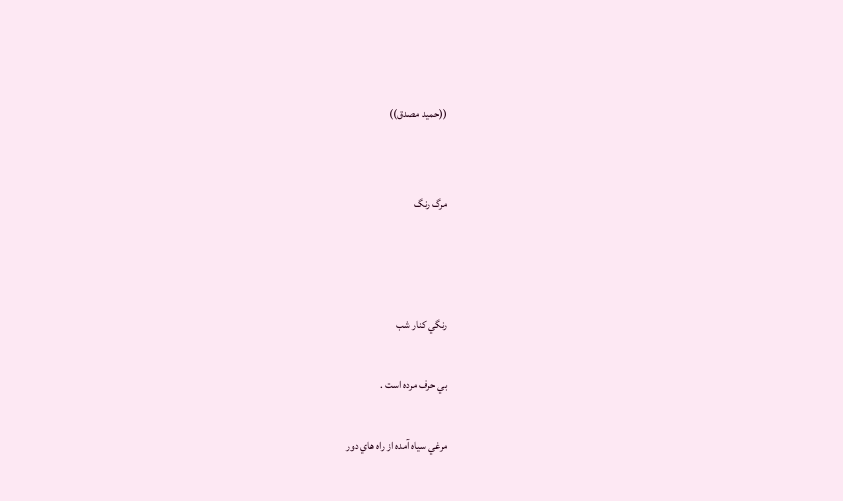((حمید مصدق))


مرگ رنگ



رنگي كنار شب

بي حرف مرده است .

مرغي سياه آمده از راه هاي دور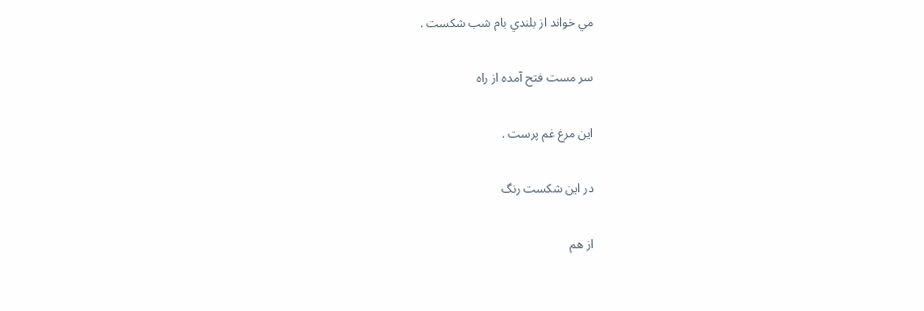مي خواند از بلندي بام شب شكست .

سر مست فتح آمده از راه

اين مرغ غم پرست .

در اين شكست رنگ

از هم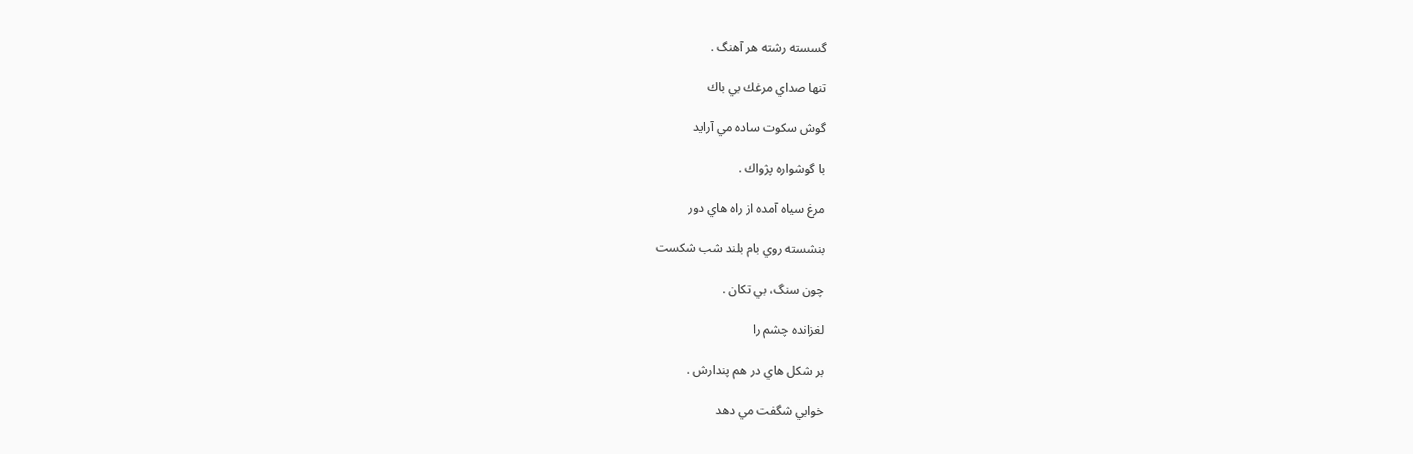گسسته رشته هر آهنگ .

تنها صداي مرغك بي باك

گوش سكوت ساده مي آرايد

با گوشواره پژواك .

مرغ سياه آمده از راه هاي دور

بنشسته روي بام بلند شب شكست

چون سنگ، بي تكان .

لغزانده چشم را

بر شكل هاي در هم پندارش .

خوابي شگفت مي دهد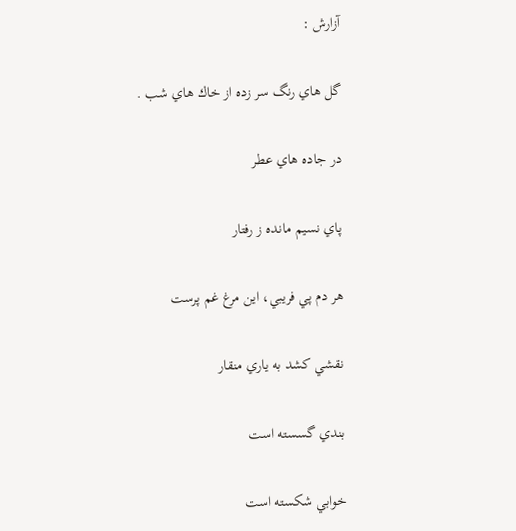آزارش :

گل هاي رنگ سر زده از خاك هاي شب .

در جاده هاي عطر

پاي نسيم مانده ز رفتار

هر دم پي فريبي، اين مرغ غم پرست

نقشي كشد به ياري منقار

بندي گسسته است

خوابي شكسته است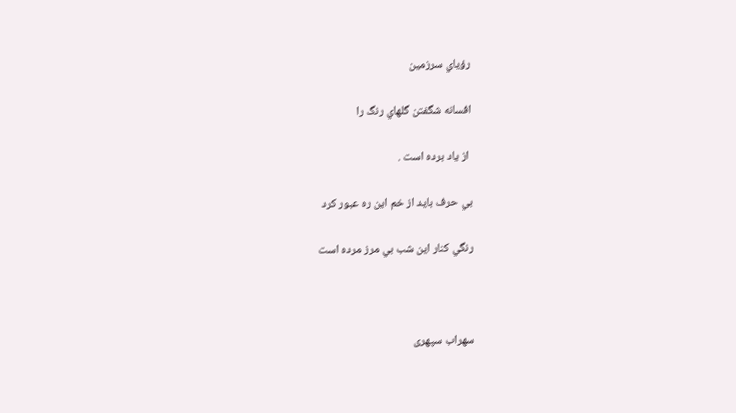رؤياي سرزمين

افسانه شگفتن گلهاي رنگ را

 از ياد برده است .

بي حرف بايد از خم اين ره عبور كرد

رنگي كنار اين شب بي مرز مرده است



سهراب سپهری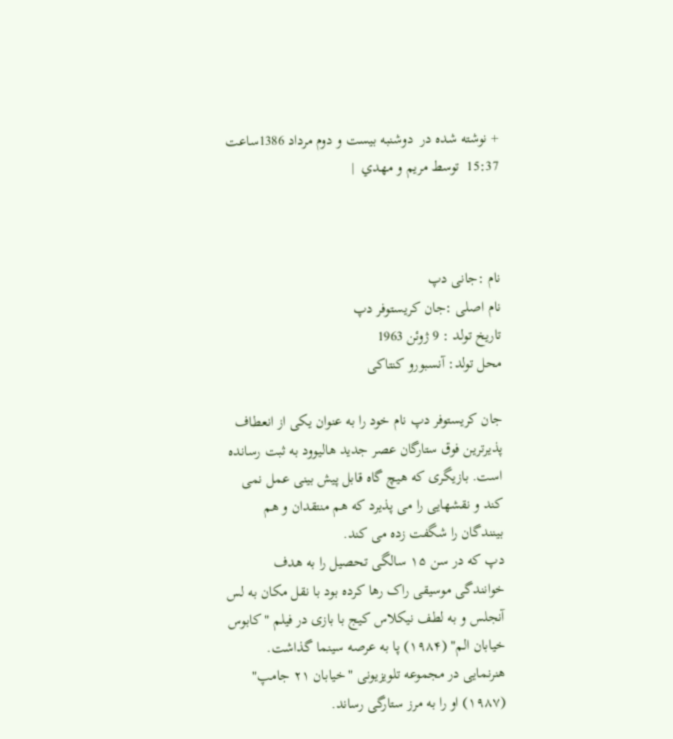+ نوشته شده در  دوشنبه بیست و دوم مرداد 1386ساعت 15:37  توسط مريم و مهدي  |



نام :جانی دپ
نام اصلی :جان کریستوفر دپ
تاریخ تولد : 9 ژوئن 1963
محل تولد: آنسبورو کنتاکی

جان کریستوفر دپ نام خود را به عنوان یکی از انعطاف پذیرترین فوق ستارگان عصر جدید هالیوود به ثبت رسانده است. بازیگری که هیچ گاه قابل پیش بینی عمل نمی کند و نقشهایی را می پذیرد که هم منتقدان و هم بینندگان را شگفت زده می کند.
دپ که در سن ۱۵ سالگی تحصیل را به هدف خوانندگی موسیقی راک رها کرده بود با نقل مکان به لس آنجلس و به لطف نیکلاس کیج با بازی در فیلم "کابوس خیابان الم" (۱۹۸۴) پا به عرصه سینما گذاشت. هنرنمایی در مجموعه تلویزیونی "خیابان ۲۱ جامپ" (۱۹۸۷) او را به مرز ستارگی رساند.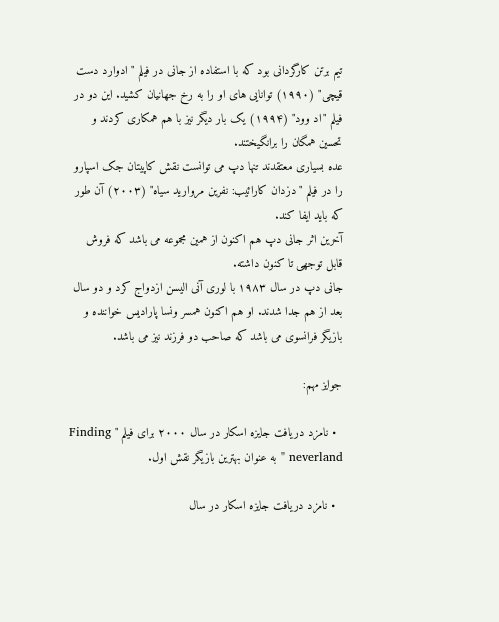تیم برتن کارگردانی بود که با استفاده از جانی در فیلم "ادوارد دست قیچی" (۱۹۹۰) توانایی های او را به رخ جهانیان کشید. این دو در فیلم "اد وود" (۱۹۹۴) یک بار دیگر نیز با هم همکاری کردند و تحسین همگان را برانگیختند.
عده بسیاری معتقدند تنها دپ می توانست نقش کاپیتان جک اسپارو را در فیلم "دزدان کارائیب: نفرین مروارید سیاه" (۲۰۰۳) آن طور که باید ایفا کند.
آخرین اثر جانی دپ هم اکنون از همین مجموعه می باشد که فروش قابل توجهی تا کنون داشته.
جانی دپ در سال ۱۹۸۳ با لوری آنی الیسن ازدواج کرد و دو سال بعد از هم جدا شدند. او هم اکنون همسر ونسا پارادیس خواننده و بازیگر فرانسوی می باشد که صاحب دو فرزند نیز می باشد.

جوایز مهم:

  • نامزد دریافت جایزه اسکار در سال ۲۰۰۰ برای فیلم " Finding neverland " به عنوان بهترین بازیگر نقش اول.

  • نامزد دریافت جایزه اسکار در سال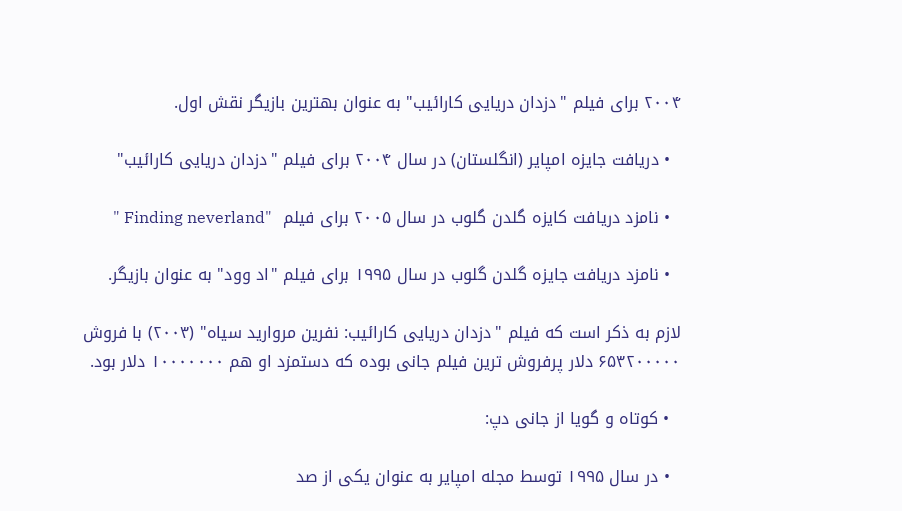۲۰۰۴ برای فیلم "دزدان دریایی کارائیب" به عنوان بهترین بازیگر نقش اول.

  • دریافت جایزه امپایر (انگلستان) در سال ۲۰۰۴ برای فیلم "دزدان دریایی کارائیب"

  • نامزد دریافت کایزه گلدن گلوب در سال ۲۰۰۵ برای فیلم  "Finding neverland "

  • نامزد دریافت جایزه گلدن گلوب در سال ۱۹۹۵ برای فیلم "اد وود" به عنوان بازیگر.

لازم به ذکر است که فیلم "دزدان دریایی کارائیب: نفرین مروارید سیاه" (۲۰۰۳) با فروش ۶۵۳۲۰۰۰۰۰ دلار پرفروش ترین فیلم جانی بوده که دستمزد او هم ۱۰۰۰۰۰۰۰ دلار بود.

  • کوتاه و گویا از جانی دپ:

  • در سال ۱۹۹۵ توسط مجله امپایر به عنوان یکی از صد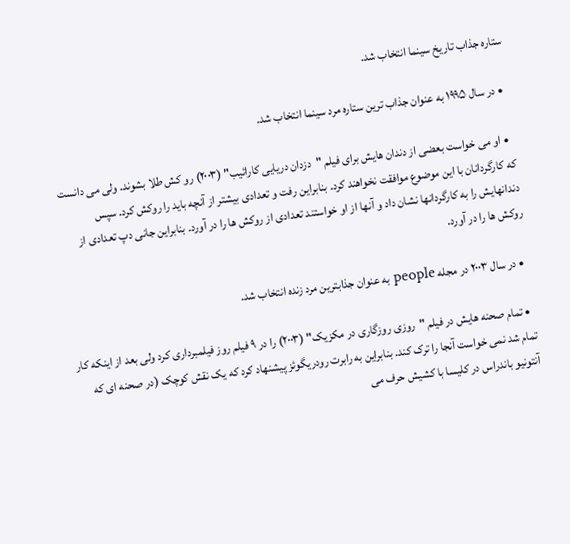ستاره جذاب تاریخ سینما انتخاب شد.

  • در سال ۱۹۹۵ به عنوان جذاب ترین ستاره مرد سینما انتخاب شد.

  • او می خواست بعضی از دندان هایش برای فیلم "دزدان دریایی کارائیب" (۲۰۰۳) رو کش طلا بشوند. ولی می دانست که کارگردانان با این موضوع موافقت نخواهند کرد. بنابراین رفت و تعدادی بیشتر از آنچه باید را روکش کرد. سپس دندانهایش را به کارگردانها نشان داد و آنها از او خواستند تعدادی از روکش ها را در آورد. بنابراین جانی دپ تعدادی از روکش ها را در آورد.

  • در سال ۲۰۰۳ در مجله people به عنوان جذابترین مرد زنده انتخاب شد.

  • تمام صحنه هایش در فیلم "روزی روزگاری در مکزیک" (۲۰۰۳) را در ۹ فیلم روز فیلمبرداری کرد ولی بعد از اینکه کار تمام شد نمی خواست آنجا را ترک کند. بنابراین به رابرت رودریگوئز پیشنهاد کرد که یک نقش کوچک (در صحنه ای که آنتونیو باندراس در کلیسا با کشیش حرف می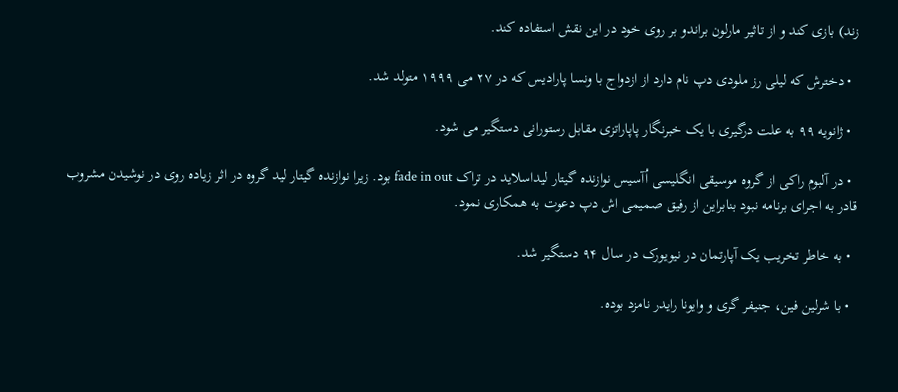زند) بازی کند و از تاثیر مارلون براندو بر روی خود در این نقش استفاده کند.

  • دخترش که لیلی رز ملودی دپ نام دارد از ازدواج با ونسا پارادیس که در ۲۷ می ۱۹۹۹ متولد شد.

  • ژانویه ۹۹ به علت درگیری با یک خبرنگار پاپاراتزی مقابل رستورانی دستگیر می شود.

  • در آلبوم راکی از گروه موسیقی انگلیسی اُآسیس نوازنده گیتار لیداسلاید در تراک fade in out بود. زیرا نوازنده گیتار لید گروه در اثر زیاده روی در نوشیدن مشروب قادر به اجرای برنامه نبود بنابراین از رفیق صمیمی اش دپ دعوت به همکاری نمود.

  • به خاطر تخریب یک آپارتمان در نیویورک در سال ۹۴ دستگیر شد.

  • با شرلین فین، جنیفر گری و وایونا رایدر نامزد بوده.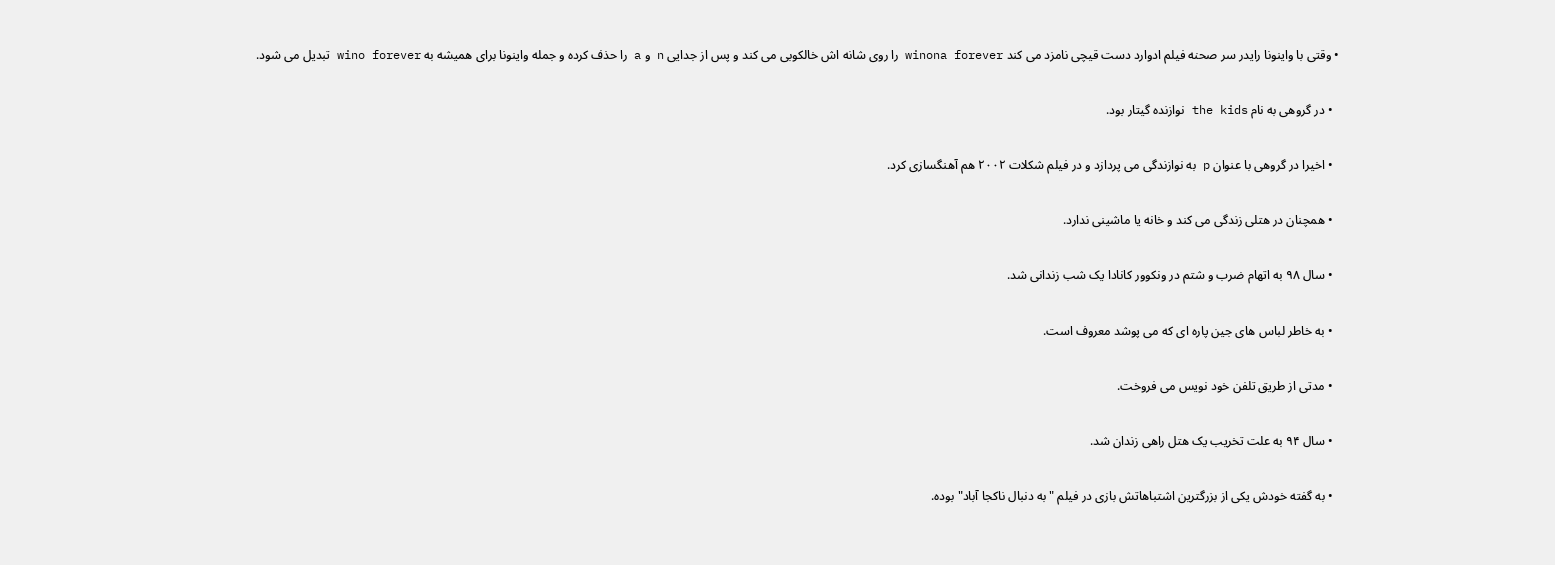• وقتی با واینونا رایدر سر صحنه فیلم ادوارد دست قیچی نامزد می کند winona forever را روی شانه اش خالکوبی می کند و پس از جدایی n و a را حذف کرده و جمله واینونا برای همیشه به wino forever تبدیل می شود.

  • در گروهی به نام the kids نوازنده گیتار بود.

  • اخیرا در گروهی با عنوان p به نوازندگی می پردازد و در فیلم شکلات ۲۰۰۲ هم آهنگسازی کرد.

  • همچنان در هتلی زندگی می کند و خانه یا ماشینی ندارد.

  • سال ۹۸ به اتهام ضرب و شتم در ونکوور کانادا یک شب زندانی شد.

  • به خاطر لباس های جین پاره ای که می پوشد معروف است.

  • مدتی از طریق تلفن خود نویس می فروخت.

  • سال ۹۴ به علت تخریب یک هتل راهی زندان شد.

  • به گفته خودش یکی از بزرگترین اشتباهاتش بازی در فیلم "به دنبال ناکجا آباد" بوده.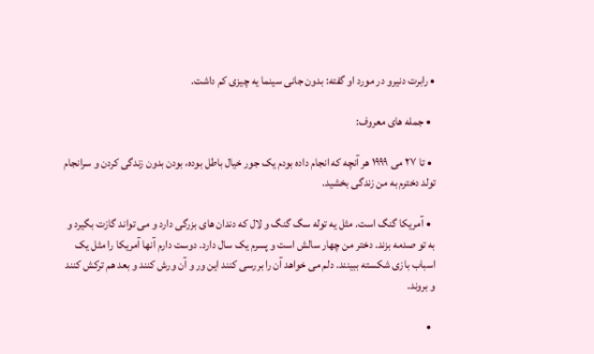• رابرت دنیرو در مورد او گفته: بدون جانی سینما یه چیزی کم داشت.

  • جمله های معروف:

  • تا ۲۷ می ۱۹۹۹ هر آنچه که انجام داده بودم یک جور خیال باطل بوده، بودن بدون زندگی کردن و سرانجام تولد دخترم به من زندگی بخشید.

  • آمریکا گنگ است. مثل یه توله سگ گنگ و لال که دندان های بزرگی دارد و می تواند گازت بگیرد و به تو صدمه بزند. دختر من چهار سالش است و پسرم یک سال دارد. دوست دارم آنها آمریکا را مثل یک اسباب بازی شکسته ببینند. دلم می خواهد آن را بررسی کنند این ور و آن ورش کنند و بعد هم ترکش کنند و بروند.

  •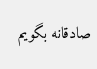صادقانه بگویم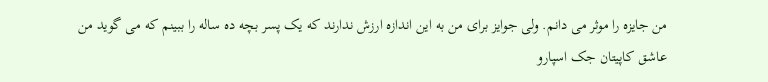من جایزه را موثر می دانم. ولی جوایز برای من به این اندازه ارزش ندارند که یک پسر بچه ده ساله را ببینم که می گوید من عاشق کاپیتان جک اسپارو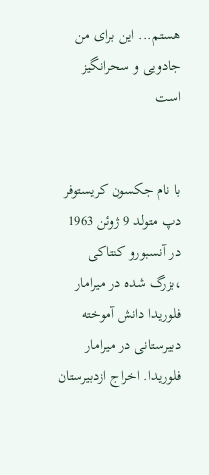هستم... این برای من جادویی و سحرانگیز است


با نام جکسون کریستوفر دپ متولد 9 ژوئن 1963 در آنسبورو کنتاکی ،بزرگ شده در میرامار فلوریدا دانش آموخته دبیرستانی در میرامار فلوریدا. اخراج ازدبیرستان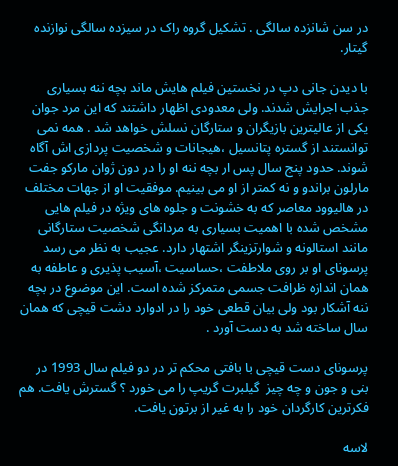در سن شانزده سالگی . تشکیل گروه راک در سیزده سالگی نوازنده گیتار.

با دیدن جانی دپ در نخستین فیلم هایش ماند بچه ننه بسیاری جذب اجرایش شدند. ولی معدودی اظهار داشتند که این مرد جوان یکی از عالیترین بازیگران و ستارگان نسلش خواهد شد . همه نمی توانستند از گستره پتانسیل ،هیجانات و شخصیت پردازی اش آگاه شوند. حدود پنج سال پس ار بچه ننه او را در دون ژوان مارکو جفت مارلون براندو و نه کمتر از او می بینیم. موفقیت او از جهات مختلف در هالیوود معاصر که به خشونت و جلوه های ویژه در فیلم هایی مشخص شده با اهمیت بسیاری به مردانگی شخصیت ستارگانی مانند استالونه و شوارتزینگر اشتهار دارد. عجیب به نظر می رسد پرسونای او بر روی ملاطفت ،حساسیت ،آسیب پذیری و عاطفه به همان اندازه ظرافت جسمی متمرکز شده است. این موضوع در بچه ننه آشکار بود ولی بیان قطعی خود را در ادوارد دشت قیچی که همان سال ساخته شد به دست آورد .

پرسونای دست قیچی با بافتی محکم تر در دو فیلم سال 1993 در بنی و جون و چه چیز  گیلبرت گریپ را می خورد ؟ گسترش یافت. هم فکرترین کارگردان خود را به غیر از برتون یافت.

لاسه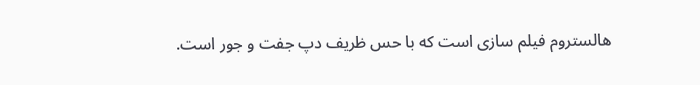هالستروم فیلم سازی است که با حس ظریف دپ جفت و جور است.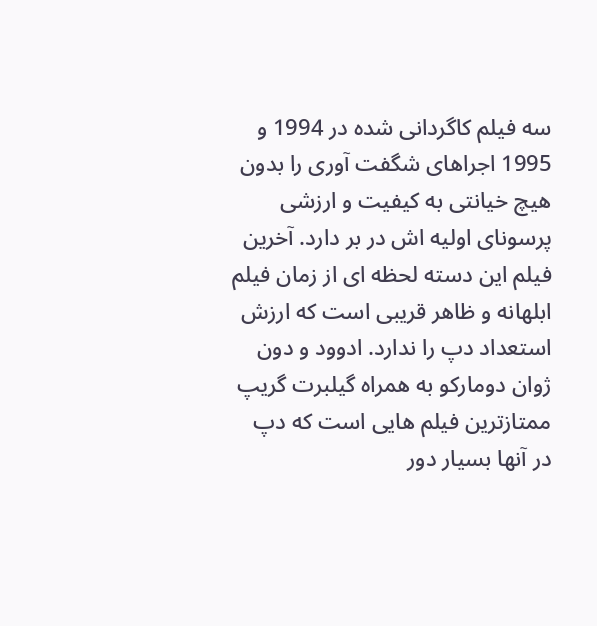سه فیلم کاگردانی شده در 1994 و 1995 اجراهای شگفت آوری را بدون هیچ خیانتی به کیفیت و ارزشی پرسونای اولیه اش در بر دارد. آخرین فیلم این دسته لحظه ای از زمان فیلم ابلهانه و ظاهر قریبی است که ارزش استعداد دپ را ندارد. ادوود و دون ژوان دومارکو به همراه گیلبرت گریپ ممتازترین فیلم هایی است که دپ در آنها بسیار دور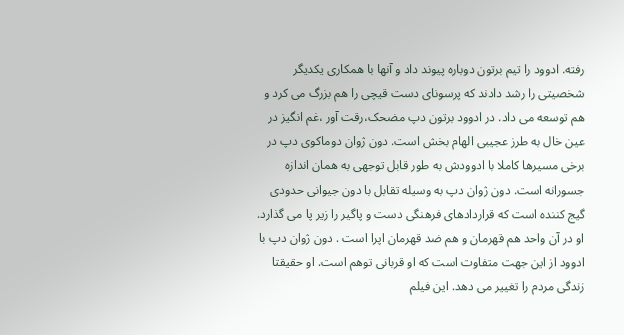رفته. ادوود را تیم برتون دوباره پیوند داد و آنها با همکاری یکدیگر شخصیتی را رشد دادند که پرسونای دست قیچی را هم بزرگ می کرد و هم توسعه می داد. در ادوود برتون دپ مضحک،رقت آور ،غم انگیز در عین خال به طرز عجیبی الهام بخش است. دون ژوان دوماکوی دپ در برخی مسیرها کاملا با ادوودش به طور قابل توجهی به همان اندازه جسورانه است. دون ژوان دپ به وسیله تقابل با دون جیوانی حدودی گیج کننده است که قراردادهای فرهنگی دست و پاگیر را زیر پا می گذارد. او در آن واحد هم قهرمان و هم ضد قهرمان اپرا است . دون ژوان دپ با ادوود از این جهت متفاوت است که او قربانی توهم است. او حقیقتا زندگی مردم را تغییر می دهد. این فیلم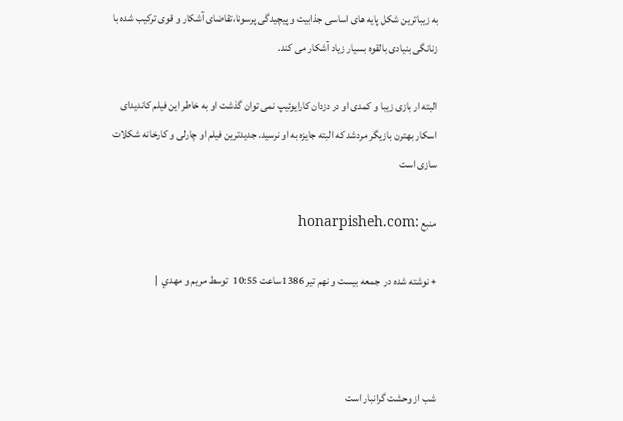به زیباترین شکل پایه های اساسی جذابیت و پیچیدگی پرسونا،تقاضای آشکار و قوی ترکیب شده با زنانگی بنیادی بالقوه بسیار زیاد آشکار می کند.

البته ار بازی زیبا و کمدی او در دزدان کارایوئیپ نمی توان گذشت او به خاطر این فیلم کاندیدای اسکار بهترن بازیگر مردشد که البته جایزه به او نرسید. جدیدترین فیلم او چارلی و کارخانه شکلات سازی است

منبع :honarpisheh.com

+ نوشته شده در  جمعه بیست و نهم تیر 1386ساعت 10:55  توسط مريم و مهدي  |



شب از وحشت گرانبار است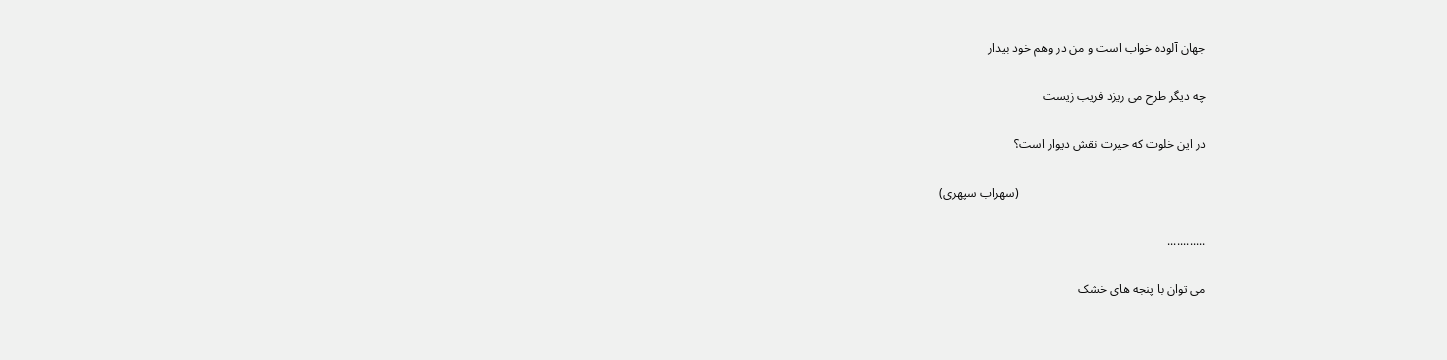جهان آلوده خواب است و من در وهم خود بیدار

چه دیگر طرح می ریزد فریب زیست

در این خلوت که حیرت نقش دیوار است؟

                                                            (سهراب سپهری)

............

می توان با پنجه های خشک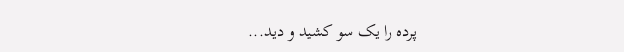پرده را یک سو کشید و دید...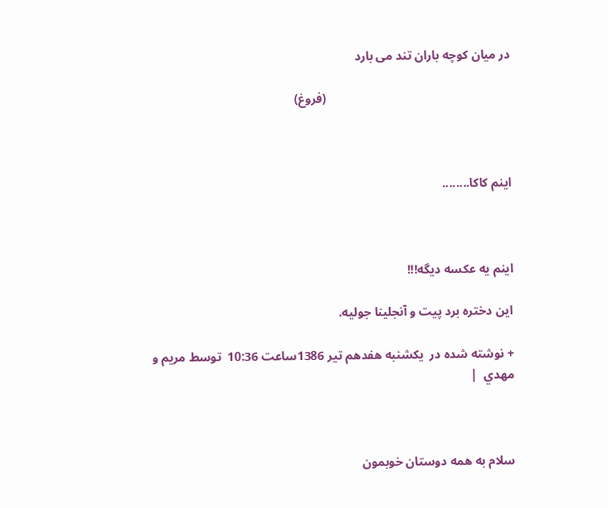در میان کوچه باران تند می بارد

                                                           (فروغ)



اینم کاکا........



اینم یه عکسه دیگه!!!

این دختره برد پیت و آنجلینا جولیه.

+ نوشته شده در  یکشنبه هفدهم تیر 1386ساعت 10:36  توسط مريم و مهدي  |



سلام به همه دوستان خوبمون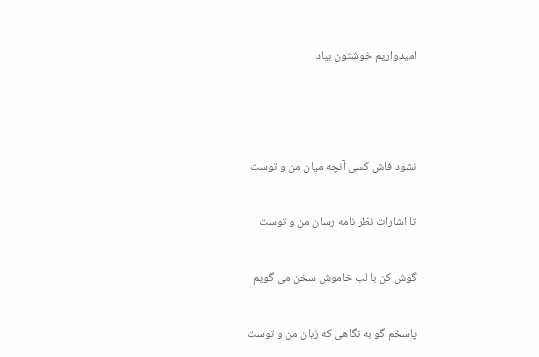امیدواریم خوشتون بیاد



نشود فاش کسی آنچه میان من و توست

تا اشارات نظر نامه رسان من و توست

گوش کن با لب خاموش سخن می گویم

پاسخم گو به نگاهی که زبان من و توست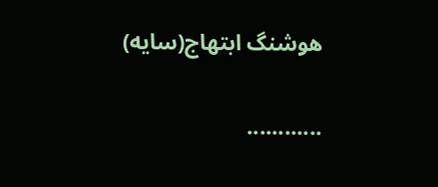هوشنگ ابتهاج(سایه)

............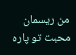من ریسمان محبت تو پاره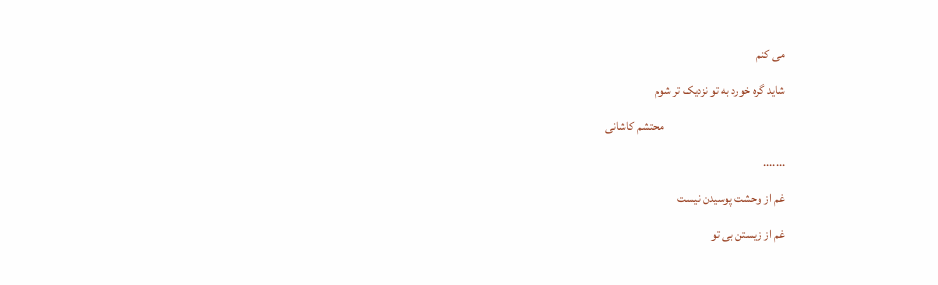می کنم

شاید گره خورد به تو نزدیک تر شوم

                                                  محتشم کاشانی

.......

غم از وحشت پوسیدن نیست

غم از زیستن بی تو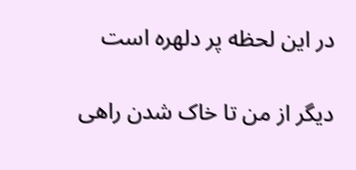در این لحظه پر دلهره است

دیگر از من تا خاک شدن راهی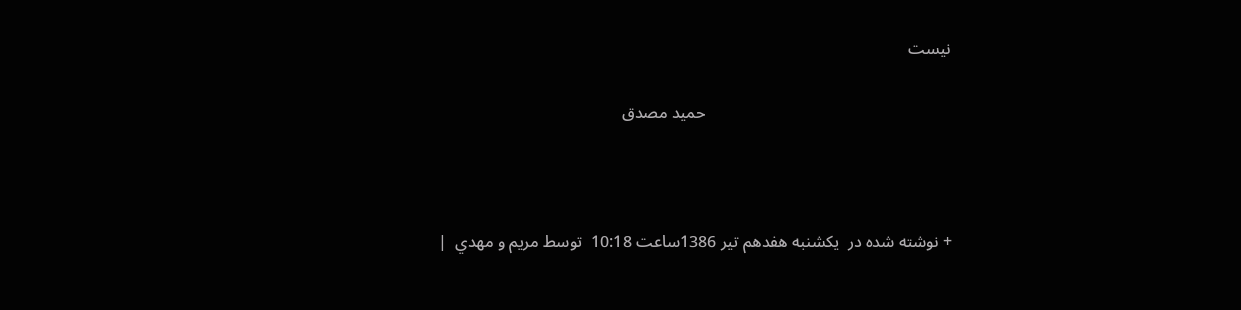نیست

                                                           حمید مصدق



+ نوشته شده در  یکشنبه هفدهم تیر 1386ساعت 10:18  توسط مريم و مهدي  |